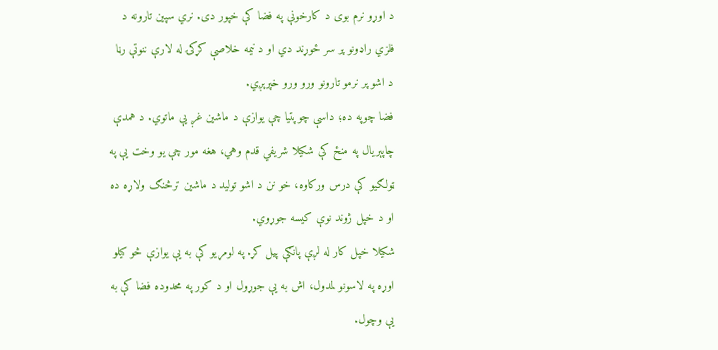د اوړو نرم بوی د کارخونې په فضا کې خپور دی. نري سپین تارونه د فلزي راډونو پر سر ځوړند دي او د نیمه خلاصې کړکۍ له لارې ننوتې رڼا د اشو پر نرمو تارونو ورو ورو خپرېږي.
فضا چوپه ده؛ داسې چوپتیا چې یوازې د ماشین غږ یې ماتوي. د همدې چاپېریال په منځ کې شکیلا شریفي قدم وهي، هغه مور چې یو وخت یې په ټولګیو کې درس ورکاوه، خو نن د اشو تولید د ماشین ترڅنګ ولاړه ده او د خپل ژوند نوې کیسه جوړوي.
شکیلا خپل کار له لږې پانګې پیل کړ. په لومړیو کې به یې یوازې څو کیلو اوړه په لاسونو لمدول، اش به یې جوړول او د کور په محدوده فضا کې به یې وچول.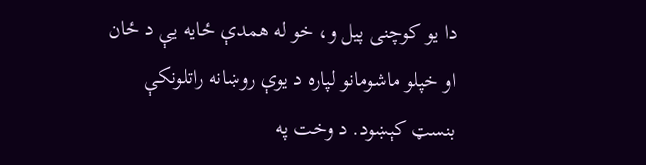دا یو کوچنی پیل و، خو له همدې ځایه یې د ځان او خپلو ماشومانو لپاره د یوې روښانه راتلونکې بنسټ کېښود. د وخت په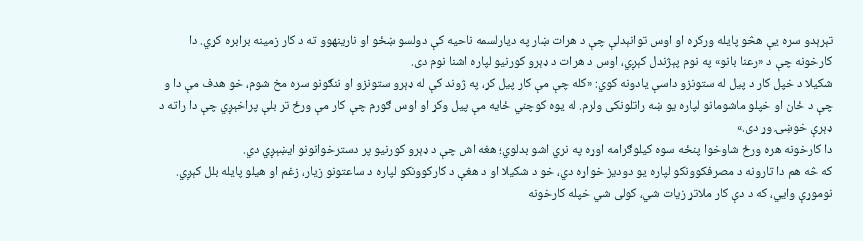تېرېدو سره یې هڅو پایله ورکړه او اوس توانېدلې چې د هرات ښار په دیارلسمه ناحیه کې دولسو ښځو او نارینهوو ته د کار زمینه برابره کړي. دا کارخونه چې د «رعنا بانو» په نوم پېژندل کېږي، اوس د هرات د ډېرو کورنیو لپاره اشنا نوم دی.
شکیلا د خپل کار د پیل له ستونزو داسې یادونه کوي: «کله چې مې کار پیل کړ، په ژوند کې له ډېرو ستونزو او ننګونو سره مخ شوم، خو هدف مې دا و چې د ځان او خپلو ماشومانو لپاره یو ښه راتلونکی ولرم. له یوه کوچني ځایه مې پیل وکړ او اوس ګورم چې کار مې ورځ تر بلې پراخېږي چې دا راته د ډېرې خوښۍ وړ دی.»
دا کارخونه هره ورځ شاوخوا پنځه سوه کیلوګرامه اوړه په نري اشو بدلوي؛ هغه اش چې د ډېرو کورنیو پر دسترخوانونو ایښېږي دي.
که څه هم دا تارونه د مصرفکوونکو لپاره یو دودیز خواړه دي، خو د شکیلا او د هغې د کارکوونکو لپاره د ساعتونو زیار، زغم او هیلو پایله بلل کېږي. نوموړې وايي، که د دې کار ملاتړ زیات شي، کولی شي خپله کارخونه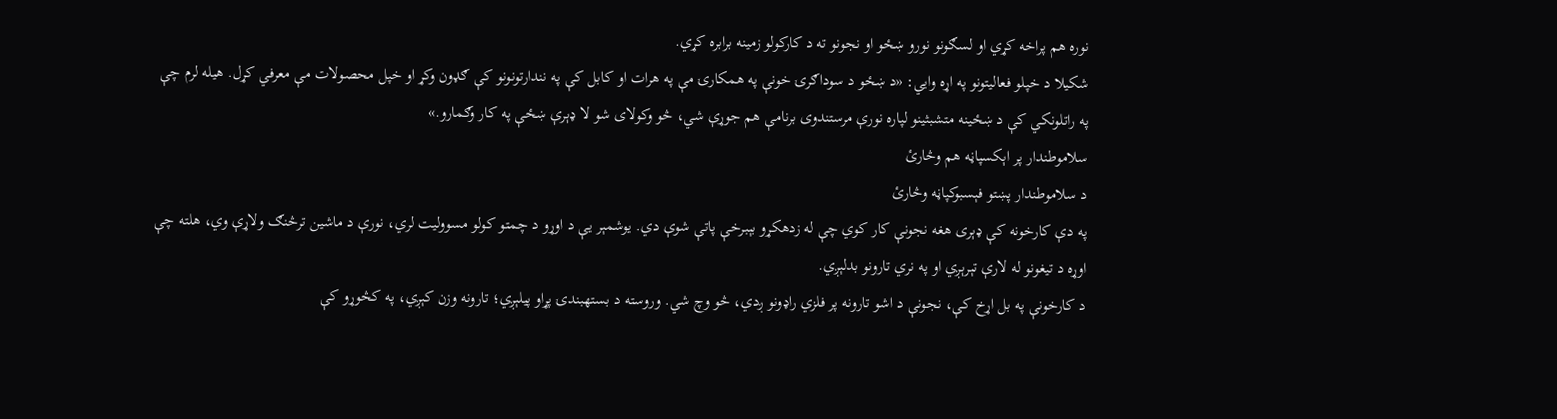نوره هم پراخه کړي او لسګونو نورو ښځو او نجونو ته د کارکولو زمینه برابره کړي.
شکیلا د خپلو فعالیتونو په اړه وايي: «د ښځو د سوداګرۍ خونې په همکارۍ مې په هرات او کابل کې په نندارتونونو کې ګډون وکړ او خپل محصولات مې معرفي کړل. هیله لرم چې په راتلونکي کې د ښځینه متشبثینو لپاره نورې مرستندوی برنامې هم جوړې شي، څو وکولای شو لا ډېرې ښځې په کار وګمارو.»
سلاموطندار پر اېکسپاڼه هم وڅارئ
د سلاموطندار پښتو فېسبوکپاڼه وڅارئ
په دې کارخونه کې ډېری هغه نجونې کار کوي چې له زدهکړو بېبرخې پاتې شوې دي. یوشمېر یې د اوړو د چمتو کولو مسوولیت لري، نورې د ماشین ترڅنګ ولاړې وي، هلته چې اوړه د تیغونو له لارې تېرېږي او په نري تارونو بدلېږي.
د کارخونې په بل اړخ کې، نجونې د اشو تارونه پر فلزي راډونو ږدي، څو وچ شي. وروسته د بستهبندۍ پړاو پیلېږي؛ تارونه وزن کېږي، په کڅوړو کې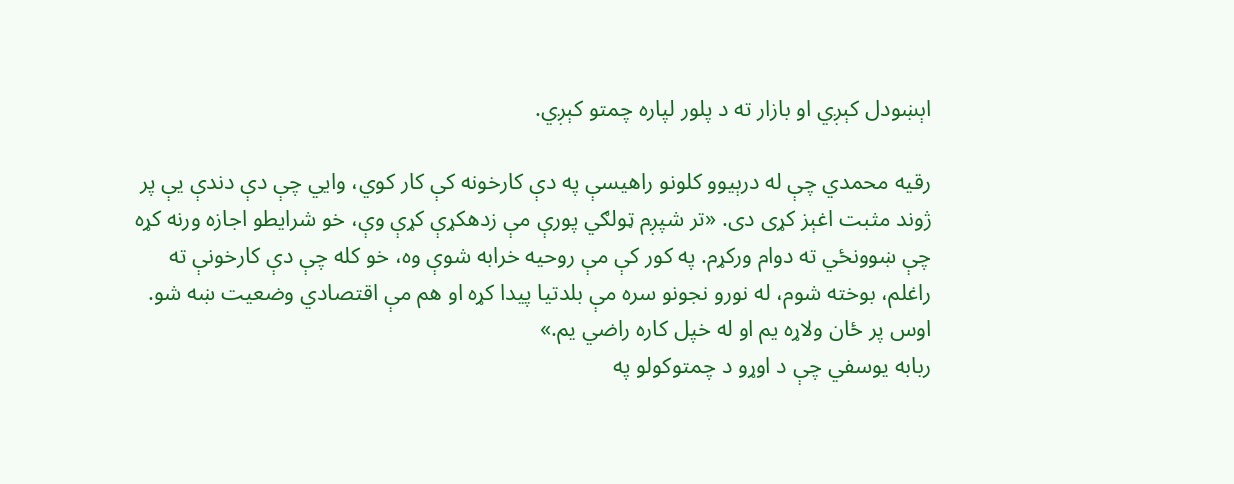اېښودل کېږي او بازار ته د پلور لپاره چمتو کېږي.

رقیه محمدي چې له درېیوو کلونو راهیسې په دې کارخونه کې کار کوي، وايي چې دې دندې یې پر ژوند مثبت اغېز کړی دی. «تر شپږم ټولګي پورې مې زدهکړې کړې وې، خو شرایطو اجازه ورنه کړه چې ښوونځي ته دوام ورکړم. په کور کې مې روحیه خرابه شوې وه، خو کله چې دې کارخونې ته راغلم، بوخته شوم، له نورو نجونو سره مې بلدتیا پیدا کړه او هم مې اقتصادي وضعیت ښه شو. اوس پر ځان ولاړه یم او له خپل کاره راضي یم.»
ربابه یوسفي چې د اوړو د چمتوکولو په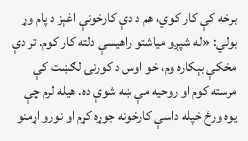برخه کې کار کوي، هم د دې کارخونې اغېز د پام وړ بولي: «له شپږو میاشتو راهیسې دلته کار کوم. تر دې مخکې بېکاره وم، خو اوس د کورنۍ لګښت کې مرسته کوم او روحیه مې ښه شوې ده. هیله لرم چې یوه ورځ خپله داسې کارخونه جوړه کړم او نورو اړمنو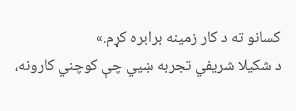کسانو ته د کار زمینه برابره کړم.»
د شکیلا شریفي تجربه ښيي چې کوچني کارونه،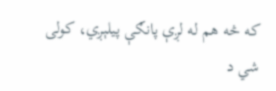که څه هم له لږې پانګې پیلېږي، کولی شي د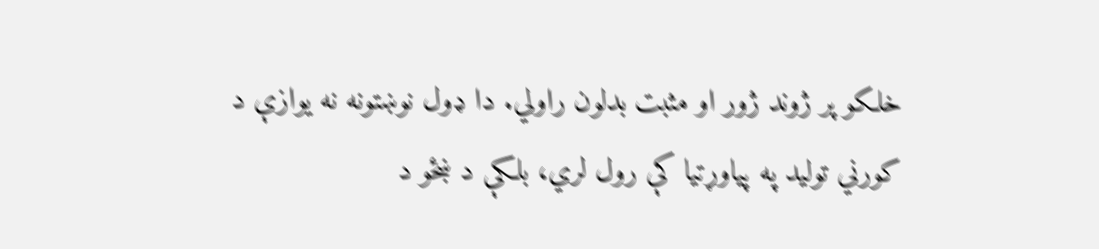خلکو پر ژوند ژور او مثبت بدلون راولي. دا ډول نوښتونه نه یوازې د کورني تولید په پیاوړتیا کې رول لري، بلکې د ښځو د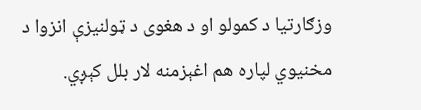وزګارتیا د کمولو او د هغوی د ټولنیزې انزوا د مخنیوي لپاره هم اغېزمنه لار بلل کېږي.